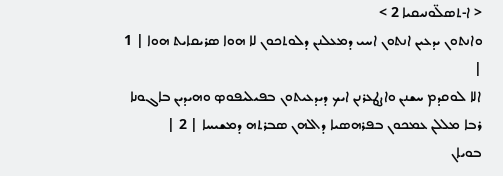< ܐ-ܬܣܠ̈ܘܢܝܩܝܐ 2 >
ܘܐܢܬܘܢ ܝܕܥܝܢ ܐܢܬܘܢ ܐܚܝ ܕܡܥܠܢܢ ܕܠܘܬܟܘܢ ܠܐ ܗܘܐ ܤܪܝܩܐܝܬ ܗܘܐ | 1 |
ܐܠܐ ܠܘܩܕܡ ܚܫܢܢ ܘܐܨܛܥܪܢܢ ܐܝܟ ܕܝܕܥܝܬܘܢ ܒܦܝܠܝܦܘܤ ܘܗܝܕܝܢ ܒܐܓܘܢܐ ܪܒܐ ܡܠܠܢ ܥܡܟܘܢ ܒܦܪܗܤܝܐ ܕܐܠܗܢ ܤܒܪܬܗ ܕܡܫܝܚܐ | 2 |
ܒܘܝܐܢ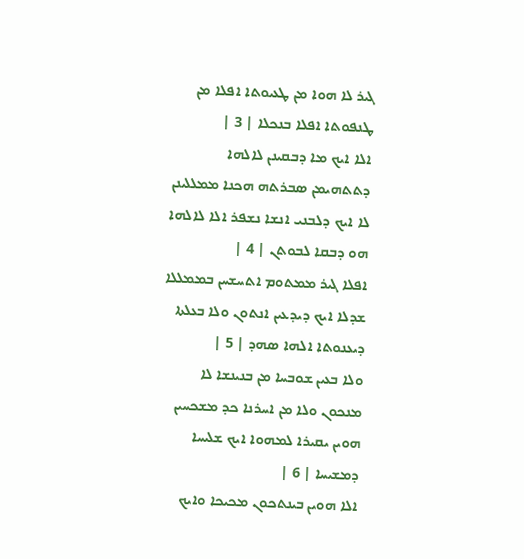ܓܝܪ ܠܐ ܗܘܐ ܡܢ ܛܥܝܘܬܐ ܐܦܠܐ ܡܢ ܛܢܦܘܬܐ ܐܦܠܐ ܒܢܟܠܐ | 3 |
ܐܠܐ ܐܝܟ ܡܐ ܕܒܩܝܢܢ ܠܐܠܗܐ ܕܬܬܗܝܡܢ ܤܒܪܬܗ ܗܟܢܐ ܡܡܠܠܝܢܢ ܠܐ ܐܝܟ ܕܠܒܢܝ ܐܢܫܐ ܢܫܦܪ ܐܠܐ ܠܐܠܗܐ ܗܘ ܕܒܩܐ ܠܒܘܬܢ | 4 |
ܐܦܠܐ ܓܝܪ ܡܡܬܘܡ ܐܬܚܫܚܢ ܒܡܡܠܠܐ ܫܕܠܐ ܐܝܟ ܕܝܕܥܝܢ ܐܢܬܘܢ ܘܠܐ ܒܥܠܬܐ ܕܝܥܢܘܬܐ ܐܠܗܐ ܤܗܕ | 5 |
ܘܠܐ ܒܥܝܢ ܫܘܒܚܐ ܡܢ ܒܢܝܢܫܐ ܠܐ ܡܢܟܘܢ ܘܠܐ ܡܢ ܐܚܪܢܐ ܟܕ ܡܫܟܚܝܢ ܗܘܝܢ ܝܩܝܪܐ ܠܡܗܘܐ ܐܝܟ ܫܠܝܚܐ ܕܡܫܝܚܐ | 6 |
ܐܠܐ ܗܘܝܢ ܒܝܢܬܟܘܢ ܡܟܝܟܐ ܘܐܝܟ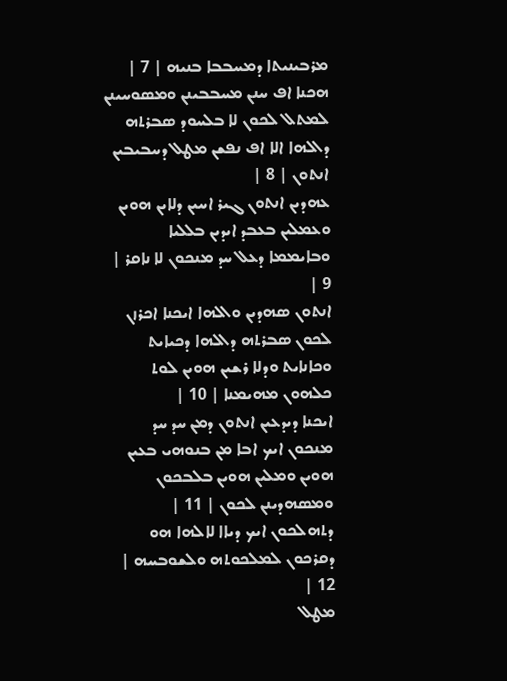ܡܪܒܝܢܝܬܐ ܕܡܚܒܒܐ ܒܢܝܗ | 7 |
ܗܟܢܐ ܐܦ ܚܢܢ ܡܚܒܒܝܢܢ ܘܡܤܘܚܝܢܢ ܠܡܬܠ ܠܟܘܢ ܠܐ ܒܠܚܘܕ ܤܒܪܬܗ ܕܐܠܗܐ ܐܠܐ ܐܦ ܢܦܫܢ ܡܛܠ ܕܚܒܝܒܝܢ ܐܢܬܘܢ | 8 |
ܥܗܕܝܢ ܐܢܬܘܢ ܓܝܪ ܐܚܝܢ ܕܠܐܝܢ ܗܘܝܢ ܘܥܡܠܝܢ ܒܥܒܕ ܐܝܕܝܢ ܒܠܠܝܐ ܘܒܐܝܡܡܐ ܕܥܠ ܚܕ ܡܢܟܘܢ ܠܐ ܢܐܩܪ | 9 |
ܐܢܬܘܢ ܤܗܕܝܢ ܘܐܠܗܐ ܐܝܟܢܐ ܐܟܪܙܢ ܠܟܘܢ ܤܒܪܬܗ ܕܐܠܗܐ ܕܟܝܐܝܬ ܘܟܐܢܐܝܬ ܘܕܠܐ ܪܫܝܢ ܗܘܝܢ ܠܘܬ ܟܠܗܘܢ ܡܗܝܡܢܐ | 10 |
ܐܝܟܢܐ ܕܝܕܥܝܢ ܐܢܬܘܢ ܕܡܢ ܚܕ ܚܕ ܡܢܟܘܢ ܐܝܟ ܐܒܐ ܡܢ ܒܢܘܗܝ ܒܥܝܢ ܗܘܝܢ ܘܡܠܝܢ ܗܘܝܢ ܒܠܒܟܘܢ ܘܡܤܗܕܝܢܢ ܠܟܘܢ | 11 |
ܕܬܗܠܟܘܢ ܐܝܟ ܕܝܐܐ ܠܐܠܗܐ ܗܘ ܕܩܪܟܘܢ ܠܡܠܟܘܬܗ ܘܠܫܘܒܚܗ | 12 |
ܡܛܠ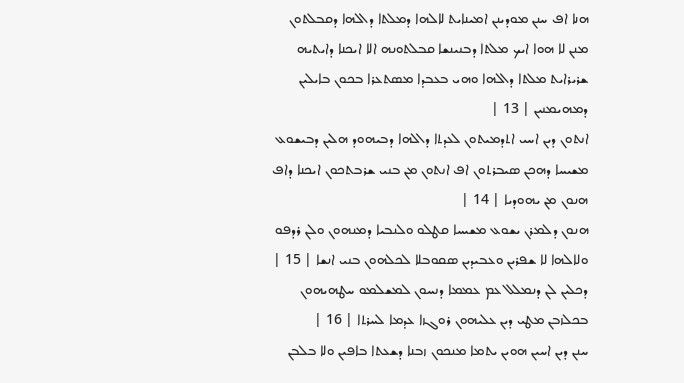ܗܢܐ ܐܦ ܚܢܢ ܡܘܕܝܢܢ ܐܡܝܢܐܝܬ ܠܐܠܗܐ ܕܡܠܬܐ ܕܐܠܗܐ ܕܩܒܠܬܘܢ ܡܢܢ ܠܐ ܗܘܐ ܐܝܟ ܡܠܬܐ ܕܒܢܝܢܫܐ ܩܒܠܬܘܢܗ ܐܠܐ ܐܝܟܢܐ ܕܐܝܬܝܗ ܫܪܝܪܐܝܬ ܡܠܬܐ ܕܐܠܗܐ ܘܗܝ ܒܥܒܕܐ ܡܤܬܥܪܐ ܒܟܘܢ ܒܐܝܠܝܢ ܕܡܗܝܡܢܝܢ | 13 |
ܐܢܬܘܢ ܕܝܢ ܐܚܝ ܐܬܕܡܝܬܘܢ ܠܥܕܬܐ ܕܐܠܗܐ ܕܒܝܗܘܕ ܗܠܝܢ ܕܒܝܫܘܥ ܡܫܝܚܐ ܕܗܟܢ ܤܝܒܪܬܘܢ ܐܦ ܐܢܬܘܢ ܡܢ ܒܢܝ ܫܪܒܬܟܘܢ ܐܝܟܢܐ ܕܐܦ ܗܢܘܢ ܡܢ ܝܗܘܕܝܐ | 14 |
ܗܢܘܢ ܕܠܡܪܢ ܝܫܘܥ ܡܫܝܚܐ ܩܛܠܘ ܘܠܢܒܝܐ ܕܡܢܗܘܢ ܘܠܢ ܪܕܦܘ ܘܠܐܠܗܐ ܠܐ ܫܦܪܝܢ ܘܥܒܝܕܝܢ ܤܩܘܒܠܐ ܠܟܠܗܘܢ ܒܢܝ ܐܢܫܐ | 15 |
ܕܟܠܝܢ ܠܢ ܕܢܡܠܠ ܥܡ ܥܡܡܐ ܕܢܚܘܢ ܠܡܫܠܡܘ ܚܛܗܝܗܘܢ ܒܟܠܙܒܢ ܡܛܝ ܕܝܢ ܥܠܝܗܘܢ ܪܘܓܙܐ ܥܕܡܐ ܠܚܪܬܐ | 16 |
ܚܢܢ ܕܝܢ ܐܚܝܢ ܗܘܝܢ ܝܬܡܐ ܡܢܟܘܢ ܙܒܢܐ ܕܫܥܬܐ ܒܐܦܝܢ ܘܠܐ ܒܠܒܢ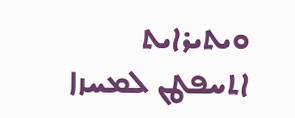ܘܝܬܝܪܐܝܬ ܐܬܚܦܛܢ ܠܡܚܙܐ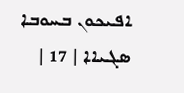ܐܦܝܟܘܢ ܒܚܘܒܐ ܤܓܝܐܐ | 17 |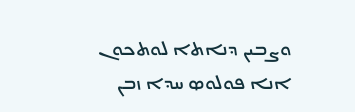ܘܨܒܝܢ ܕܢܐܬܐ ܠܘܬܟܘܢ ܐܢܐ ܦܘܠܘܤ ܚܕܐ ܙܒܢ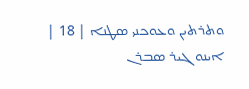ܘܬܪܬܝܢ ܘܥܘܟܢܝ ܤܛܢܐ | 18 |
ܐܝܢܘ ܓܝܪ ܤܒܪܢ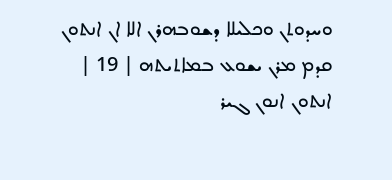ܘܚܕܘܬܢ ܘܟܠܝܠܐ ܕܫܘܒܗܪܢ ܐܠܐ ܐܢ ܐܢܬܘܢ ܩܕܡ ܡܪܢ ܝܫܘܥ ܒܡܐܬܝܬܗ | 19 |
ܐܢܬܘܢ ܐܢܘܢ ܓܝܪ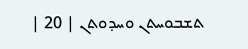ܬܫܒܘܚܬܢ ܘܚܕܘܬܢ | 20 |